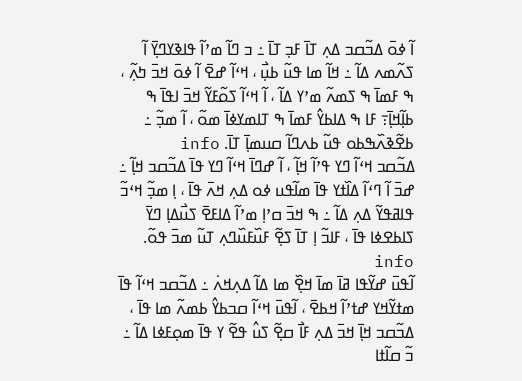ߊ߬ ߦߋ߫ ߡߏ߬ߛߏ ߡߍ߲ ߠߊ߫ ߓߏ߲ ߠߊ߫ ߸ ߏ ߣߊ߬ ߘߴߊ߬ ߟߊߢߌߣߌ߲߫ ߊ߬ ߖߍ߬ߘߍ ߡߊ߬ ߸ ߞߊ߬ ߘߊ ߟߎ߬ ߕߎ߲߯ ، ߞߵߊ߬ ߝߐ߫ ߊ߬ ߦߋ߫ ߞߏ߫ ߤߍ߲߬ ، ߒ ߓߘߊ߫ ߒ ߖߘߍ߬ ߘߴߌ ߡߊ߬ ، ߊ߬ ߞߵߊ߬ ߖߋ߬ߓߌ߬ ߞߏ߫ ߊߟߊ߫ ߒ ߕߊ߲߬ߞߊ߲߫߹ ߓߊ ߒ ߡߊߕߌ߮ ߓߘߊ߫ ߒ ߠߊߘߌߦߊ߫ ߘߋ߬ ، ߊ߬ ߘߏ߲߬ ߸ ߕߐ߬ߢߍ߰ߒߕߋ ߟߎ߬ ߕߍߣߊ߬ ߛߎߘߊ߲߫ ߠߊ߫. info
ߡߏ߬ߛߏ ߞߵߊ߬ ߣߌ ߟߴߊ߬ ߞߊ߲߬ ، ߊ߬ ߝߣߊ߫ ߞߵߊ߬ ߣߌ ߟߊ߫ ߡߏ߬ߛߏ ߞߊ߲߬ ߸ ߝߏ߫ ߊ߬ ߣߵߊ߬ ߡߊ߰ߙߌ ߟߊ߫ ߘߊ߬ߟߎ ߦߋ ߡߍ߲ ߞߍ߫ ߟߊ߫ ، ߊ߲ ߘߏ߲߬ ߞߵߏ߬ ߟߊߥߟߌ߬ ߡߍ߲ ߡߊ߬ ߸ ߒ ߞߏ߫ ߛߴߊ߲ ߘߴߊ߬ ߡߊߓߐ߫ ߖߎ߯ߡߊ߲ ߣߌ߫ ߖߊߕߐߦߊ ߟߊ߫ ، ߓߊߏ߬ ߊ߲ ߠߊ߫ ߖߐ߲߬ ߓߎ߰ߓߎ߰ߣߍ߲ ߠߎ߬ ߘߏ߫ ߟߋ߬. info
ߊ߬ߟߎ߫ ߝߌ߬ߟߊ ߥߊ߫ ߘߊ߫ ߞߐ߲߰ ߘߊ ߡߊ߬ ߡߍ߲ߞߍ߭ ߸ ߡߏ߬ߛߏ ߞߵߊ߬ ߟߊ߫ ߘߙߌ߬ߞߌ ߝߙߴߊ߬ ߞߕߐ߫ ، ߊ߬ߟߎ߫ ߞߵߊ߬ ߛߏߕߌ߮ ߕߘߍ߬ ߘߊ ߟߊ߫ ، ߡߏ߬ߛߏ ߞߊ߲߫ ߞߏ߫ ߡߍ߲ ߓߊ߯ ߛߐ߲߬ ߖߎ߮ ߟߐ߬ ߌ ߟߊ߫ ߘߋ߲ߓߦߊ ߡߊ߬ ߸ ߏ߬ ߛߊ߬ߙߊ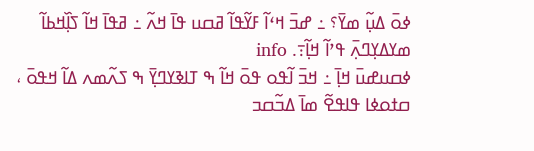ߦߋ߫ ߡߎ߲߬ ߘߌ߫؟ ߸ ߝߏ߫ ߞߵߊ߬ ߓߌ߬ߟߊ߬ ߥߛߎ ߟߊ߫ ߞߍ߬ ߸ ߥߟߊ߫ ߞߊ߬ ߖߊ߲߰ߞߕߊ߬ ߘߌߡߌ߲ߣߍ߲߫ ߟߴߊ߬ ߞߊ߲߬߹. info
ߦߛߎߝߎ߫ ߞߊ߲߫ ߸ ߞߏ߫ ߊ߬ߟߋ ߟߋ߫ ߞߊ߬ ߒ ߠߊߢߌߣߌ߲߫ ߒ ߖߍ߬ߘߍ ߡߊ߬ ߞߟߋ߫ ، ߛߙߋߦߊ ߟߊߟߐ߬ ߘߊ߫ ߡߏ߬ߛߏ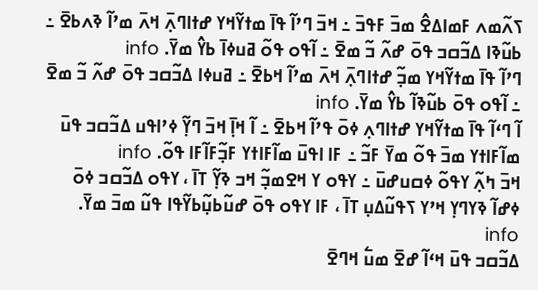ߖߍ߬ߘߍ ߓߘߊߡߐ߮ ߘߏ߫ ߓߟߏ߫ ߸ ߞߏ߫ ߣߴߊ߬ ߟߊ߫ ߘߙߌ߬ߞߌ ߝߙߊߣߍ߲߫ ߞߍ߫ ߘߴߊ߬ ߢߍߕߐ߫ ߸ ߕߎ߬ߢߊ ߡߏ߬ߛߏ ߟߋ߫ ߝߍ߬ ߏ߬ ߘߐ߫ ߸ ߊ߬ߟߋ ߟߋ߬ ߥߎߦߊ߫ ߕߌ߮ ߘߌ߫. info
ߣߴߊ߬ ߟߊ߫ ߘߙߌ߬ߞߌ ߘߏ߲߬ ߝߙߊߣߍ߲߫ ߞߍ߫ ߘߴߊ߬ ߞߕߐ߫ ߸ ߥߎߦߊ ߡߏ߬ߛߏ ߟߋ߫ ߝߍ߬ ߏ߬ ߘߐ߫ ߸ ߊ߬ߟߋ ߟߋ߫ ߕߎ߬ߢߊ߬ ߕߌ߮ ߘߌ߫. info
ߊ߬ ߣߵߊ߬ ߟߊ߫ ߘߙߌ߬ߞߌ ߝߙߊߣߍ߲ ߦߋ߫ ߟߴߊ߬ ߞߕߐ߫ ߸ ߊ߬ ߞߊ߲߫ ߞߏ߫ ߣߌ߲߬ ߦߴߊߟߎ ߡߏ߬ߛߏ ߟߎ߫ ߘߊ߬ߓߊߙߌ ߘߏ߫ ߟߋ߬ ߘߌ߫ ߓߏ߬ ߸ ߓߊ ߊߟߎ߫ ߘߊ߬ߓߊߙߌ ߓߏ߲߬ߓߊ߬ߓߊ ߟߋ߬. info
ߞߏ߫ ߤߍ߲߬ ߌߟߋ߬ ߦߛߎߝߎ߫ ߸ ߌߟߋ ߌ ߞߐߘߏ߲߬ ߞߏ ߢߌ߲߬ ߠߊ߫ ، ߌߟߋ ߡߏ߬ߛߏ ߦߋ߫ ߦߝߊ߬ ߢߌߣߌ߲ ߞߴߌ ߖߟߎ߬ߡߎ߲ ߠߊ߫ ، ߓߊ ߌߟߋ ߟߋ߫ ߝߎ߬ߕߎ߲߬ߕߌ߬ߟߊ ߟߎ߬ ߘߏ߫ ߘߌ߫. info
ߡߏ߬ߛߏ ߟߎ߫ ߞߵߊ߬ ߝߐ߫ ߘߎ߱ ߞߣߐ߫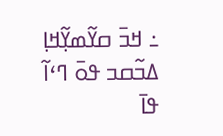߸ ߞߏ߫ ߛߌ߬ߘߌ߲߬ߞߊ߲ ߡߏ߬ߛߏ ߟߋ߫ ߣߵߊ߬ ߟߊ߫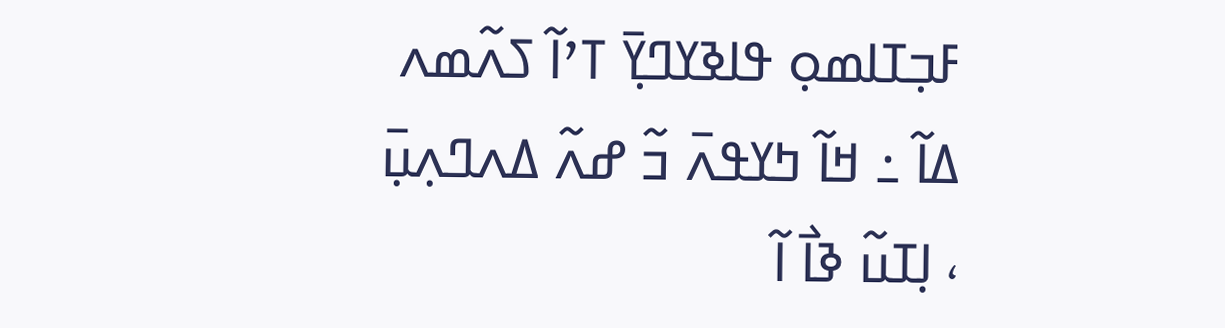ߓߏ߲ߠߊߘߋ߲ ߟߊߢߌߣߌ߲߫ ߠߴߊ߬ ߖߍ߬ߘߍ ߡߊ߬ ߸ ߞߊ߬ ߤߌߟߍ߫ ߏ߬ ߝߍ߬ ߡߍߣߍ߲ߎ߲߫ ، ߊ߲ߠߎ߬ ߢߊ߯ ߊ߬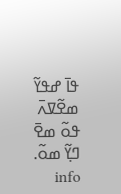ߟߊ߫ ߝߟߌ߬ ߘߐ߬ߜߍ߫ ߟߋ߬ ߘߐ߫ ߣߌ߲߬ ߘߋ߬. info